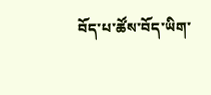བོད་པ་ཚོས་བོད་ཡིག་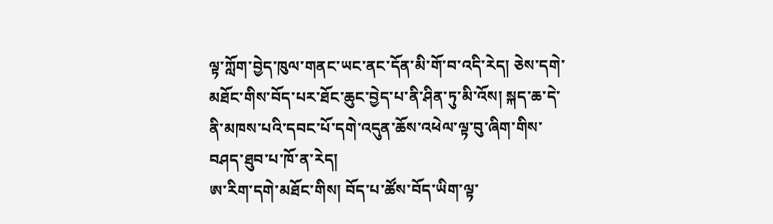ལྟ་ཀློག་བྱེད་ཁུལ་གནང་ཡང་ནང་དོན་མི་གོ་བ་འདི་རེད། ཅེས་དགེ་མཐོང་གིས་བོད་པར་ཐོང་ཆུང་བྱེད་པ་ནི་ཤིན་ཏུ་མི་འོས། སྐད་ཆ་དེ་ནི་མཁས་པའི་དབང་པོ་དགེ་འདུན་ཆོས་འཕེལ་ལྟ་བུ་ཞིག་གིས་བཤད་ཐུབ་པ་ཁོ་ན་རེད།
ཨ་རིག་དགེ་མཐོང་གིས། བོད་པ་ཚོས་བོད་ཡིག་ལྟ་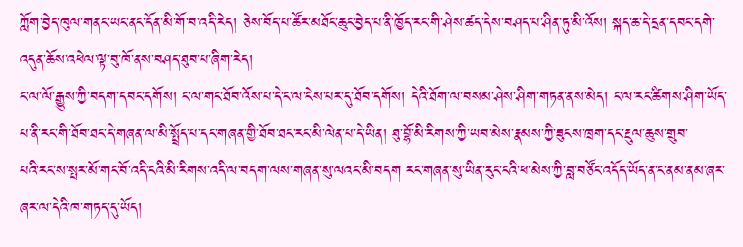ཀློག་བྱེད་ཁུལ་གནང་ཡང་ནང་དོན་མི་གོ་བ་འདི་རེད། ཅེས་བོད་པ་ཚོར་མཐོང་ཆུང་བྱེད་པ་ནི་ཁྱོད་རང་གི་ཤེས་ཚད་དེས་བཤད་པ་ཤིན་ཏུ་མི་འོས། སྐད་ཆ་དེ་དྲན་དབང་དགེ་འདུན་ཆོས་འཕེལ་ལྟ་བུ་ཁོ་ནས་བཤད་ཐུབ་པ་ཞིག་རེད།
ང་ལ་ལོ་རྒྱུས་ཀྱི་བདག་དབང་དགོས། ང་ལ་གང་ཐོབ་འོས་པ་དེ་ང་ལ་ངེས་པར་དུ་ཐོབ་དགོས། དེའི་ཐོག་ལ་བསམ་ཤེས་ཤིག་གཏན་ནས་མེད། ང་ལ་རང་ཚིགས་ཤིག་ཡོད་པ་ནི་རང་གི་ཐོབ་ཐང་དེ་གཞན་ལ་མི་སྤྲོད་པ་དང་གཞན་གྱི་ཐོབ་ཐང་རང་མི་ལེན་པ་དེ་ཡིན། ཐུ་བྷོ་མི་རིགས་ཀྱི་ཡབ་མེས་རྣམས་ཀྱི་ཟུངས་ཁྲག་དང་རྔུལ་ཆུས་གྲུབ་
པའི་རང་ས་སྤར་མོ་གང་བོ་འདི་ངའི་མི་རིགས་འདི་ལ་བདག་ལས་གཞན་སུ་ལའང་མི་བདག རང་གཞན་སུ་ཡིན་རུང་ངའི་ཕ་མེས་ཀྱི་བླ་བཙོང་འདོད་ཡོད་ན་ང་ནམ་ནམ་ཞར་ཞར་ལ་དེའི་ཁ་གཏད་དུ་ཡོད།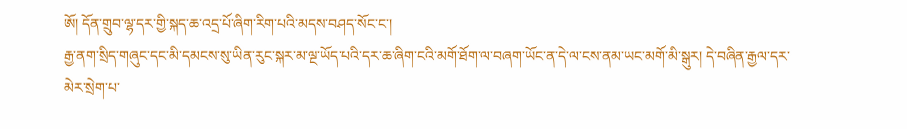ཨོ། དོན་གྲུབ་ལྷ་དར་གྱི་སྐད་ཆ་འདྲ་པོ་ཞིག་རིག་པའི་མདས་བཤད་སོང་ང་།
རྒྱ་ནག་སྲིད་གཞུང་དང་མི་དམངས་སུ་ཡིན་རུང་སྐར་མ་ལྔ་ཡོད་པའི་དར་ཆ་ཞིག་ངའི་མགོ་ཐོག་ལ་བཞག་ཡོང་ན་དེ་ལ་ངས་ནམ་ཡང་མགོ་མི་སྒུར། དེ་བཞིན་རྒྱལ་དར་མེར་སྲེག་པ་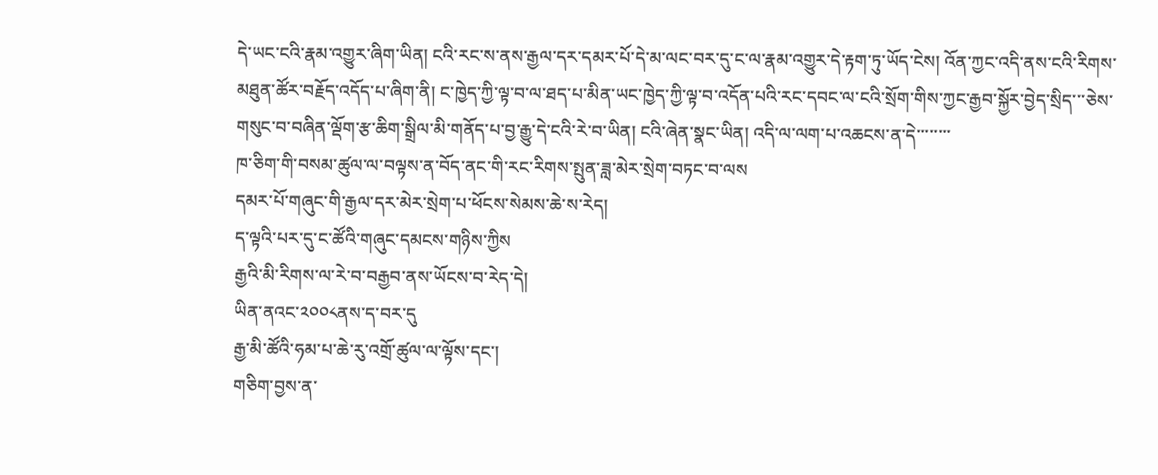དེ་ཡང་ངའི་རྣམ་འགྱུར་ཞིག་ཡིན། ངའི་རང་ས་ནས་རྒྱལ་དར་དམར་པོ་དེ་མ་ལང་བར་དུ་ང་ལ་རྣམ་འགྱུར་དེ་རྟག་ཏུ་ཡོད་ངེས། འོན་ཀྱང་འདི་ནས་ངའི་རིགས་མཐུན་ཚོར་བརྗོད་འདོད་པ་ཞིག་ནི། ང་ཁྱེད་ཀྱི་ལྟ་བ་ལ་ཐད་པ་མིན་ཡང་ཁྱེད་ཀྱི་ལྟ་བ་འདོན་པའི་རང་དབང་ལ་ངའི་སྲོག་གིས་ཀྱང་རྒྱབ་སྐྱོར་བྱེད་སྲིད་་་ཅེས་གསུང་བ་བཞིན་ལྡོག་རྩ་ཆིག་སྒྲིལ་མི་གནོད་པ་བྱ་རྒྱུ་དེ་ངའི་རེ་བ་ཡིན། ངའི་ཞེན་སྣང་ཡིན། འདི་ལ་ལག་པ་འཆངས་ན་དེ་་་་་་་་
ཁ་ཅིག་གི་བསམ་ཚུལ་ལ་བལྟས་ན་བོད་ནང་གི་རང་རིགས་སྤུན་ཟླ་མེར་སྲེག་བཏང་བ་ལས
དམར་པོ་གཞུང་གི་རྒྱལ་དར་མེར་སྲེག་པ་ཕོངས་སེམས་ཆེ་ས་རེད།
ད་ལྟའི་པར་དུ་ང་ཚོའི་གཞུང་དམངས་གཉིས་ཀྱིས
རྒྱའི་མི་རིགས་ལ་རེ་བ་བརྒྱབ་ནས་ཡོངས་བ་རེད་དེ།
ཡིན་ནའང་༢༠༠༨ནས་ད་བར་དུ
རྒྱ་མི་ཚོའི་ཧམ་པ་ཆེ་རུ་འགྲོ་ཚུལ་ལ་ལྟོས་དང་།
གཅིག་བྱས་ན་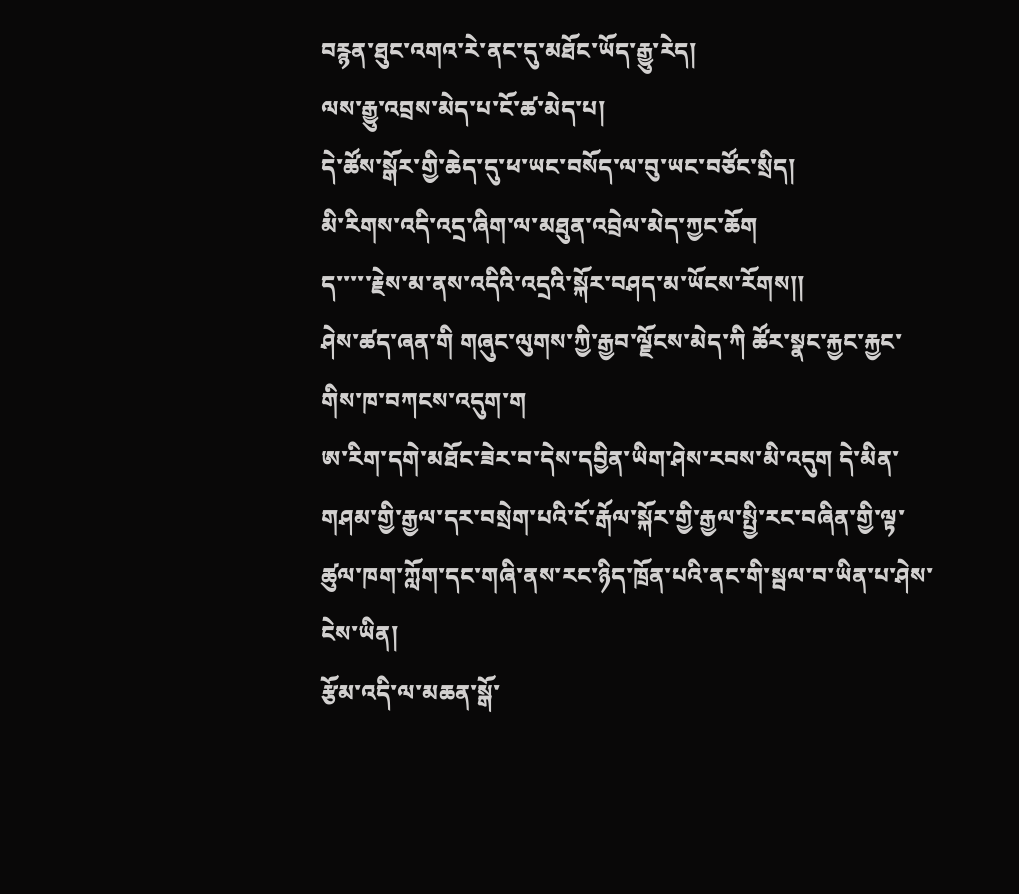བརྙན་ཐུང་འགའ་རེ་ནང་དུ་མཐོང་ཡོད་རྒྱུ་རེད།
ལས་རྒྱུ་འབྲས་མེད་པ་ངོ་ཚ་མེད་པ།
དེ་ཚོས་སྒོར་གྱི་ཆེད་དུ་ཕ་ཡང་བསོད་ལ་བུ་ཡང་བཙོང་སྲིད།
མི་རིགས་འདི་འདྲ་ཞིག་ལ་མཐུན་འབྲེལ་མེད་ཀྱང་ཆོག
ད་་་་་རྗེས་མ་ནས་འདིའི་འདྲའི་སྐོར་བཤད་མ་ཡོངས་རོགས།།
ཤེས་ཚད་ཞན་གི གཞུང་ལུགས་ཀྱི་རྒྱབ་ལྗོངས་མེད་ཀི ཚོར་སྣང་རྐྱང་རྐྱང་གིས་ཁ་བཀངས་འདུག་ག
ཨ་རིག་དགེ་མཐོང་ཟེར་བ་དེས་དབྱིན་ཡིག་ཤེས་རབས་མི་འདུག དེ་མིན་གཤམ་གྱི་རྒྱལ་དར་བསྲེག་པའི་ངོ་རྒོལ་སྐོར་གྱི་རྒྱལ་སྤྱི་རང་བཞིན་གྱི་ལྟ་ཚུལ་ཁག་ཀློག་དང་གཞི་ནས་རང་ཉིད་ཁྲོན་པའི་ནང་གི་སྦལ་བ་ཡིན་པ་ཤེས་ངེས་ཡིན།
རྩོམ་འདི་ལ་མཆན་སྒོ་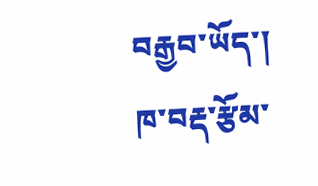བརྒྱབ་ཡོད་།
ཁ་བརྡ་རྩོམ་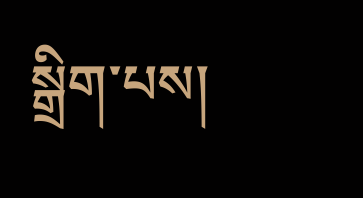སྒྲིག་པས།